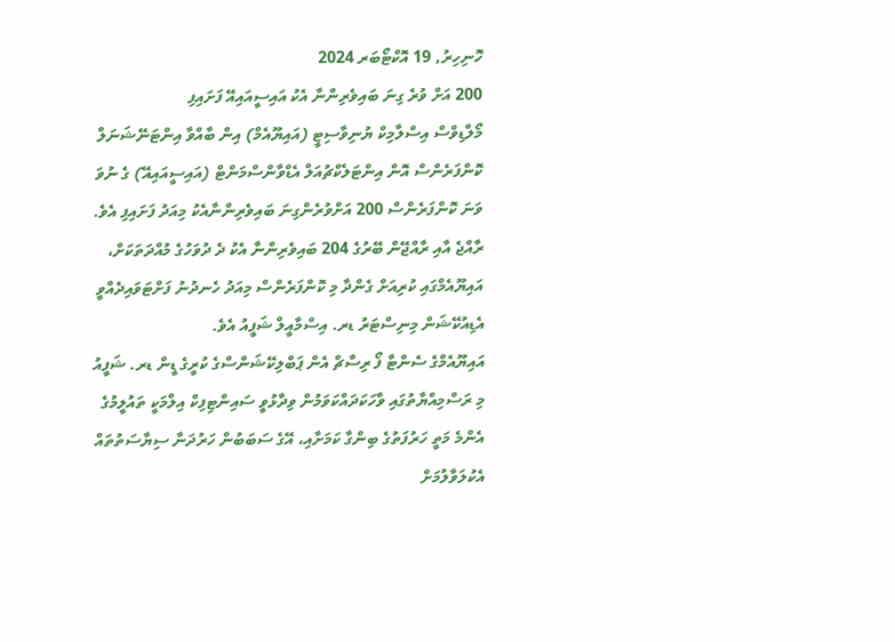ހޮނިހިރު, 19 އޮކްޓޯބަރ 2024
200 އަށް ވުރެ ގިނަ ބައިވެރިންނާ އެކު އައިސީއައިއޭ ފަށައިފި
މޯލްޑިވްސް އިސްލާމިކް ޔުނިވާސިޓީ (އައިޔޫއެމް) އިން ބާއްވާ އިންޓަނޭޝަނަލް ކޮންފަރެންސް އޮން އިންޓަލެކްޗުއަލް އެޑްވާންސްމަންޓް (އައިސީއައިއޭ) ގެ ނުވަ ވަނަ ކޮންފަރެންސް 200 އަށްވުރެންގިނަ ބައިވެރިންނާއެކު މިއަދު ފަށައިފި އެވެ.
ރާއްޖެ އާއި ރާއްޖޭން ބޭރުގެ 204 ބައިވެރިންނާ އެކު ދެ ދުވަހުގެ މުއްދަތަކަށް، އައިޔޫއެމްގައި ކުރިއަށް ގެންދާ މި ކޮންފަރެންސް މިއަދު ހެނދުނު ފަށްޓަވައިދެއްވީ އެޑިއުކޭޝަން މިނިސްޓަރު ޑރ. އިސްމާއީލް ޝަފީއު އެވެ.
އައިޔޫއެމްގެ ސެންޓާ ފޯ ރިސާޗް އެން ޕަބްލިކޭޝަންސްގެ ކުރީގެ ޑީން ޑރ. ޝަފީއު މި ރަސްމިއްޔާތުގައި ވާހަކަދައްކަވަމުން ވިދާޅުވީ ސައިންޓިފިކް އިލްމަކީ ތައުލީމުގެ އެންމެ މަތީ ހަރުފަތުގެ ބިންގާ ކަމަށާއި، އޭގެ ސަބަބުން ހަރުދަނާ ސިޔާސަތުތައް އެކުލަވާލުމަށް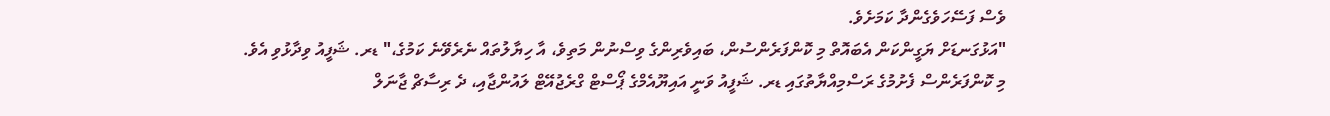ވެސް ފަސޭހަވެގެންދާ ކަމަށެވެ.
"އަޅުގަނޑަށް ޔަގީންކަން އެބައޮތް މި ކޮންފަރެންސުން، ބައިވެރިންގެ ވިސްނުން މަތިވެ، އާ ހިޔާލުތައް ނެރެވޭނެ ކަމުގެ،" ޑރ. ޝަފީއު ވިދާޅުވި އެވެ.
މި ކޮންފަރެންސް ފެށުމުގެ ރަސްމިއްޔާތުގައި ޑރ. ޝަފީއު ވަނީ އައިޔޫއެމްގެ ޕޯސްޓް ގްރެޖުއޭޓް ލައުންޖާއި، ދެ ރިސާޗް ޖާނަލް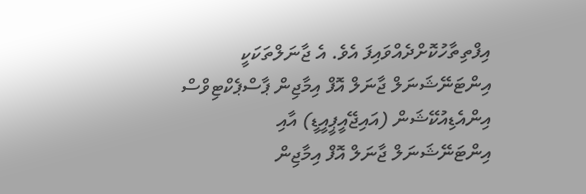އިފްތިތާހުކޮށްދެއްވައިފަ އެވެ. އެ ޖާނަލްތަކަކީ އިންޓަނޭޝަނަލް ޖާނަލް އޮފް އިމާޖިން ޕާސްޕެކްޓިވްސް އިންއެޑިއުކޭޝަން (އައިޖޭއީޕީއީޑީ) އާއި އިންޓަނޭޝަނަލް ޖާނަލް އޮފް އިމާޖިން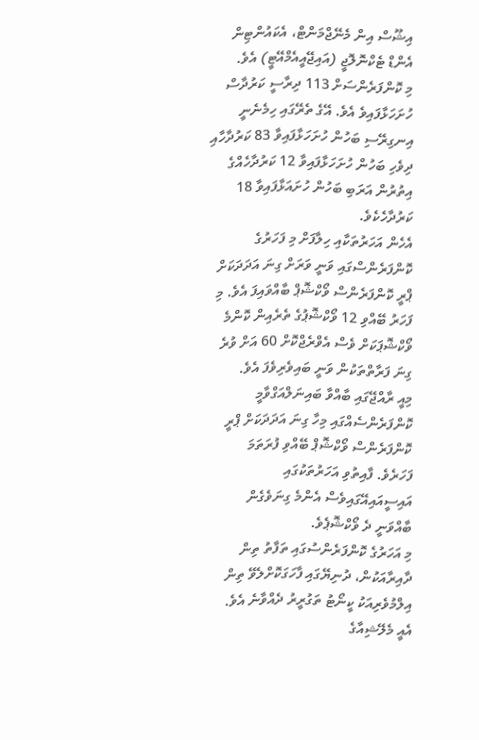އިޝޫސް އިން މެނޭޖްމަންޓް، އެކައުންޓިން އެންޑް ޓެކްނޮލޮޖީ (އައިޖޭއީއެމްއޭޓީ) އެވެ.
މި ކޮންފަރެންސަށް 113 ދިރާސީ ކަރުދާސް ހުށަހަޅާފައިވެ އެވެ. އޭގެ ތެރޭގައި ހިމެނެނީ އިނގިރޭސި ބަހުން ހުށަހަޅާފައިވާ 83 ކަރުދާހާއި ދިވެހި ބަހުން ހުށަހަޅާފައިވާ 12 ކަރުދާހެއްގެ އިތުރުން އަރަބި ބަހުން ހުށައަޅާފައިވާ 18 ކަރުދާހެކެވެ.
އެހެން އަހަރުތަކާއި ހިލާފަށް މި ފަހަރުގެ ކޮންފަރެންސްގައި ވަނީ ވަރަށް ގިނަ އަދަދަކަށް ޕްރީ ކޮންފަރެންސް ވޯކްޝޮޕް ބާއްވައިފަ އެވެ. މި ފަހަރު ބޭއްވި 12 ވޯކްޝޮޕުގެ ތެރެއިން ކޮންމެ ވޯކްޝޮޕަކަށް ވެސް އެވްރެޖްކޮށް 60 އަށް ވުރެ ގިނަ ފަރާތްތަކުން ވަނީ ބައިވެރިވެފަ އެވެ.
މިއީ ރާއްޖޭގައި ބާއްވާ ބައިނަލްއަގްވާމީ ކޮންފަރެންސެއްގައި މިހާ ގިނަ އަދަދަކަށް ޕްރީ ކޮންފަރެންސް ވޯކްޝޮޕް ބޭއްވި ފުރަތަމަ ފަހަރެވެ. ފާއިތުވި އަހަރުތަކުގައި އައިސީއައިއޭގައިވެސް އެންމެ ގިނަވެގެން ބާއްވަނީ ދެ ވޯކްޝޮޕެވެ.
މި އަހަރުގެ ކޮންފަރެންސުގައި ތަފާތު ތިން ދާއިރާއަކުން، ދުނިޔޭގައި ފާހަގަކޮށްލެވޭ ތިން އިލްމުވެރިއަކު ކީނޯޓު ތަގުރީރު ދެއްވާނެ އެވެ. އެއީ މެލޭޝިއާގެ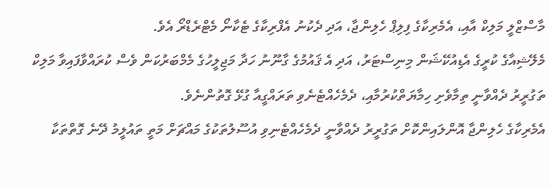މާސްޒްލީ މަލިކް އާއި، އެމެރިކާގެ ފިލިޕް ހެލިންޖާ، އަދި ދެކުނު އެފްރިކާގެ ޓެކާނޯ މެޓްރެޑްރޯ އެވެ.
މެލޭޝިއާގެ ކުރީގެ އެޑިއުކޭޝަން މިނިސްޓަރު، އަދި އެ ޤައުމުގެ ގާނޫނު ހަދާ މަޖިލީހުގެ މެމްބަރުކަން ވެސް ކުރައްވާފައިވާ މަލިކް ތަގުރީރު ދެއްވާނީ ތިމާވެށި ހިމާޔަތްކުރުމާއި، ދެމެހެއްޓެނެވި ތަރައްގީއާ ގުޅޭ ގޮތުންނެވެ.
އެމެރިކާގެ ހެލިންޖާ އޮންލައިންކޮށް ތަގުރީރު ދެއްވާނީ ދެމެހެއްޓެނިވި އުސޫލުތަކުގެ މައްޗަށް މަތީ ތައުލީމު ދޭނެ ގޮތްތަކާ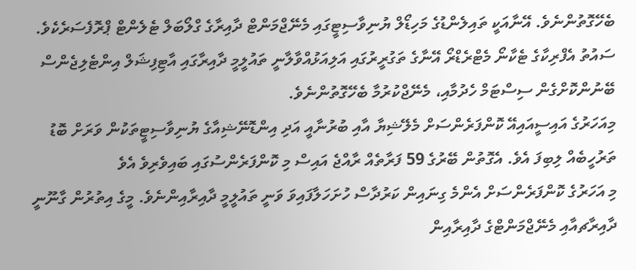ބެހޭގޮތުންނެވެ. އޭނާއަކީ ތައިލެންޑުގެ މަހިޑޯލް ޔުނިވާސިޓީގައި މެނޭޖްމަންޓް ދާއިރާގެ ގްލޯބަލް ޓެލެންޓް ޕްރޮފެސަރެކެވެ.
ސައުތު އެފްރިކާގެ ޓެކާނޯ މެޓްރެޑްރޯ އޭނާގެ ތަގުރީރުގައި އަލިއަޅުއްވާލާނީ ތައުލީމީ ދާއިރާގައި އާޓިފިޝަލް އިންޓެލިޖެންސް ބޭނުންކޮށްގެން ސިސްޓަމް ހެދުމާއި، މެނޭޖްކުރުމާ ބެހޭގޮތުންނެވެ.
މިއަހަރުގެ އައިސީއައިއޭ ކޮންފަރެންސަށް މެލޭޝިޔާ އާއި ބުރުނާއީ އަދި އިންޑޮނޭޝިއާގެ ޔުނިވާސިޓީތަކުން ވަރަށް ބޮޑު ތަރުހީބެއް ލިބިފަ އެވެ. އެގޮތުން ބޭރުގެ 59 ފަރާތެއް ރާއްޖެ އައިސް މި ކޮންފަރެންސުގައި ބައިވެރިވެ އެވެ
މި އަހަރުގެ ކޮންފަރެންސަށް އެންމެ ގިނައިން ކަރުދާސް ހުށަހަލާފައިވަ ވަނީ ތައުލީމީ ދާއިރާއިންނެވެ. މީގެ އިތުރުން ގާނޫނީ ދާއިރާޗއާއި މެނޭޖްމަންޓްގެ ދާއިރާއިން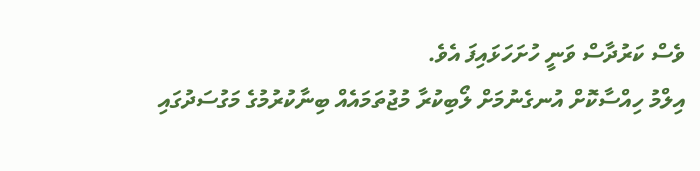ވެސް ކަރުދާސް ވަނީ ހުށަހަޅައިފަ އެވެ.
އިލްމު ހިއްސާކޮށް އުނގެނުމަށް ލޯބިކުރާ މުޖުތަމައެއް ބިނާކުރުމުގެ މަގުސަދުގައި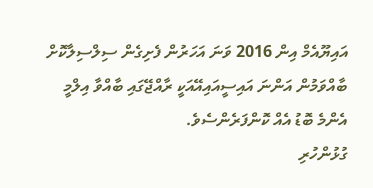އައިޔޫއެމް އިން 2016 ވަނަ އަހަރުން ފެށިގެން ސިލްސިލާކޮށް ބާއްވަމުން އަންނަ އައިސީއައިއޭއަކީ ރާއްޖޭގައި ބާއްވާ އިލްމީ އެންމެ ބޮޑު އެއް ކޮންފަރެންސެވެ.
ގުޅުންހުރި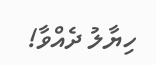ހިޔާލު ދެއްވާ!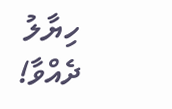ހިޔާލު ދެއްވާ!